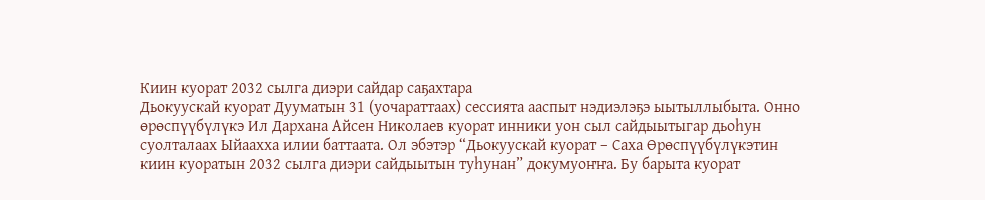Киин куорат 2032 сылга диэри сайдар саҕахтара
Дьокуускай куорат Дууматын 31 (уочараттаах) сессията ааспыт нэдиэлэҕэ ыытыллыбыта. Онно өрөспүүбүлүкэ Ил Дархана Айсен Николаев куорат инники уон сыл сайдыытыгар дьоһун суолталаах Ыйаахха илии баттаата. Ол эбэтэр “Дьокуускай куорат – Саха Өрөспүүбүлүкэтин киин куоратын 2032 сылга диэри сайдыытын туһунан” докумуоҥҥа. Бу барыта куорат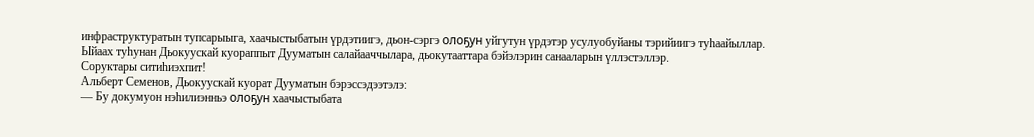инфраструктуратын тупсарыыга, хаачыстыбатын үрдэтиигэ, дьон-сэргэ олоҕун уйгутун үрдэтэр усулуобуйаны тэрийиигэ туһаайыллар.
Ыйаах туһунан Дьокуускай куораппыт Дууматын салайааччылара, дьокутааттара бэйэлэрин санааларын үллэстэллэр.
Соруктары ситиһиэхпит!
Альберт Семенов, Дьокуускай куорат Дууматын бэрэссэдээтэлэ:
— Бу докумуон нэһилиэнньэ олоҕун хаачыстыбата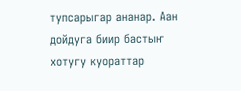тупсарыгар ананар. Аан дойдуга биир бастыҥ хотугу куораттар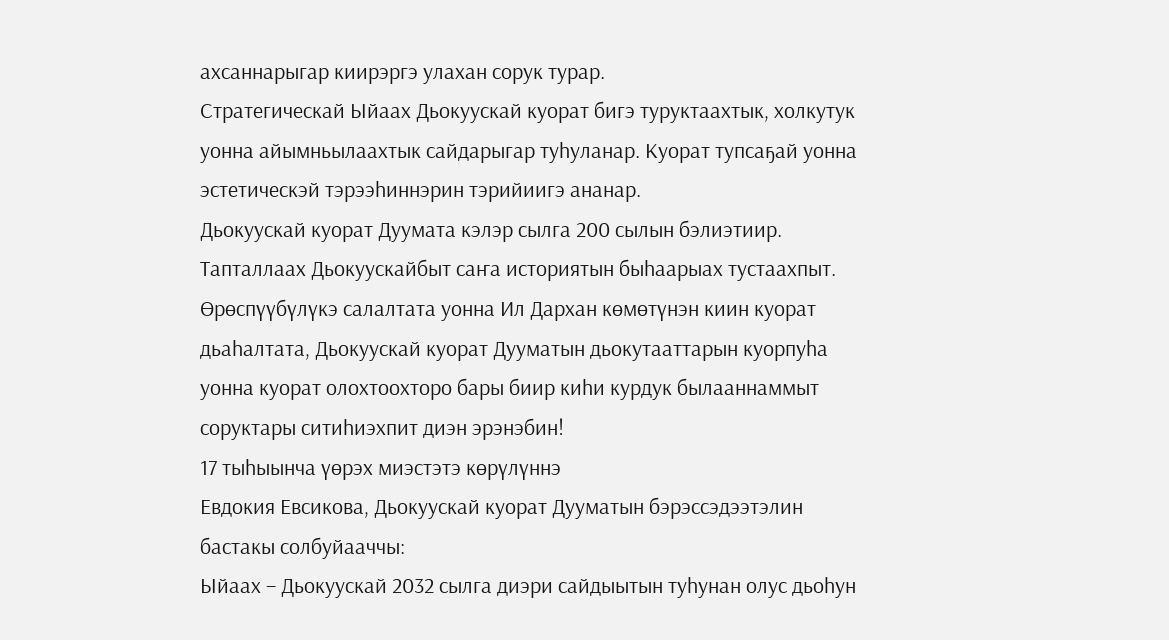ахсаннарыгар киирэргэ улахан сорук турар.
Стратегическай Ыйаах Дьокуускай куорат бигэ туруктаахтык, холкутук уонна айымньылаахтык сайдарыгар туһуланар. Куорат тупсаҕай уонна эстетическэй тэрээһиннэрин тэрийиигэ ананар.
Дьокуускай куорат Дуумата кэлэр сылга 200 сылын бэлиэтиир. Тапталлаах Дьокуускайбыт саҥа историятын быһаарыах тустаахпыт.
Өрөспүүбүлүкэ салалтата уонна Ил Дархан көмөтүнэн киин куорат дьаһалтата, Дьокуускай куорат Дууматын дьокутааттарын куорпуһа уонна куорат олохтоохторо бары биир киһи курдук былааннаммыт соруктары ситиһиэхпит диэн эрэнэбин!
17 тыһыынча үөрэх миэстэтэ көрүлүннэ
Евдокия Евсикова, Дьокуускай куорат Дууматын бэрэссэдээтэлин бастакы солбуйааччы:
Ыйаах – Дьокуускай 2032 сылга диэри сайдыытын туһунан олус дьоһун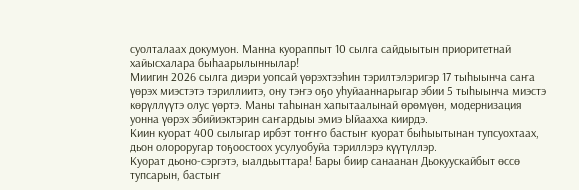суолталаах докумуон. Манна куораппыт 10 сылга сайдыытын приоритетнай хайысхалара быһаарылыннылар!
Миигин 2026 сылга диэри уопсай үөрэхтээһин тэрилтэлэригэр 17 тыһыынча саҥа үөрэх миэстэтэ тэриллиитэ, ону тэҥэ оҕо уһуйааннарыгар эбии 5 тыһыынча миэстэ көрүллүүтэ олус үөртэ. Маны таһынан хапытаалынай өрөмүөн, модернизация уонна үөрэх эбийиэктэрин саҥардыы эмиэ Ыйаахха киирдэ.
Киин куорат 400 сылыгар ирбэт тоҥҥо бастыҥ куорат быһыытынан тупсуохтаах, дьон олороругар тоҕоостоох усулуобуйа тэриллэрэ күүтүллэр.
Куорат дьоно-сэргэтэ, ыалдьыттара! Бары биир санаанан Дьокуускайбыт өссө тупсарын, бастыҥ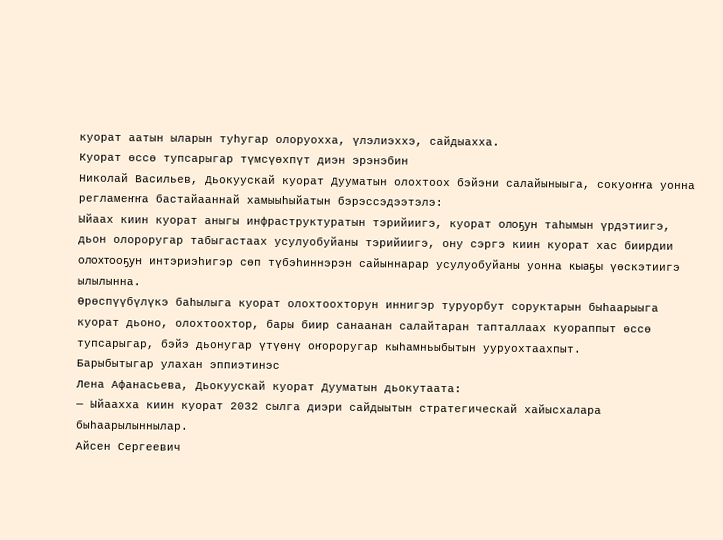куорат аатын ыларын туһугар олоруохха, үлэлиэххэ, сайдыахха.
Куорат өссө тупсарыгар түмсүөхпүт диэн эрэнэбин
Николай Васильев, Дьокуускай куорат Дууматын олохтоох бэйэни салайыныыга, сокуоҥҥа уонна регламеҥҥа бастайааннай хамыыһыйатын бэрэссэдээтэлэ:
Ыйаах киин куорат аныгы инфраструктуратын тэрийиигэ, куорат олоҕун таһымын үрдэтиигэ, дьон олороругар табыгастаах усулуобуйаны тэрийиигэ, ону сэргэ киин куорат хас биирдии олохтооҕун интэриэһигэр сөп түбэһиннэрэн сайыннарар усулуобуйаны уонна кыаҕы үөскэтиигэ ылылынна.
Өрөспүүбүлүкэ баһылыга куорат олохтоохторун иннигэр туруорбут соруктарын быһаарыыга куорат дьоно, олохтоохтор, бары биир санаанан салайтаран тапталлаах куораппыт өссө тупсарыгар, бэйэ дьонугар үтүөнү оҥороругар кыһамньыбытын ууруохтаахпыт.
Барыбытыгар улахан эппиэтинэс
Лена Афанасьева, Дьокуускай куорат Дууматын дьокутаата:
— Ыйаахха киин куорат 2032 сылга диэри сайдыытын стратегическай хайысхалара быһаарылыннылар.
Айсен Сергеевич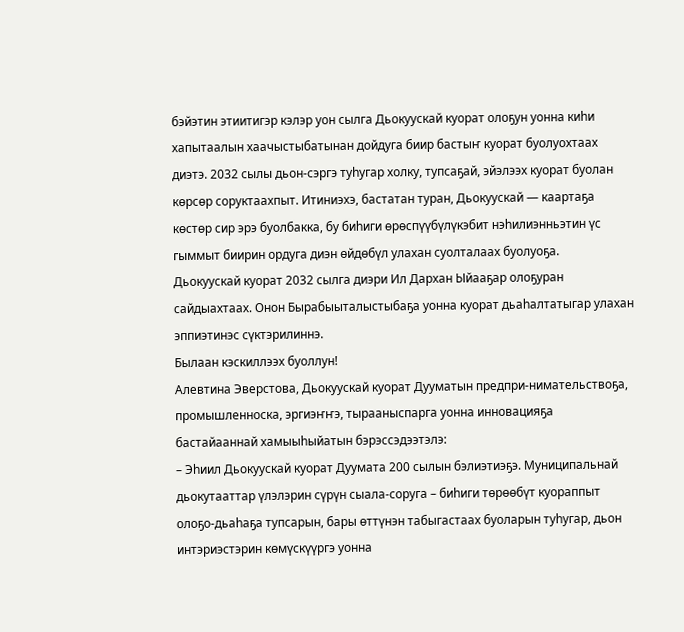бэйэтин этиитигэр кэлэр уон сылга Дьокуускай куорат олоҕун уонна киһи хапытаалын хаачыстыбатынан дойдуга биир бастыҥ куорат буолуохтаах диэтэ. 2032 сылы дьон-сэргэ туһугар холку, тупсаҕай, эйэлээх куорат буолан көрсөр соруктаахпыт. Итиниэхэ, бастатан туран, Дьокуускай — каартаҕа көстөр сир эрэ буолбакка, бу биһиги өрөспүүбүлүкэбит нэһилиэнньэтин үс гыммыт биирин ордуга диэн өйдөбүл улахан суолталаах буолуоҕа.
Дьокуускай куорат 2032 сылга диэри Ил Дархан Ыйааҕар олоҕуран сайдыахтаах. Онон Бырабыыталыстыбаҕа уонна куорат дьаһалтатыгар улахан эппиэтинэс сүктэрилиннэ.
Былаан кэскиллээх буоллун!
Алевтина Эверстова, Дьокуускай куорат Дууматын предпри-нимательствоҕа, промышленноска, эргиэҥҥэ, тырааныспарга уонна инновацияҕа бастайааннай хамыыһыйатын бэрэссэдээтэлэ:
– Эһиил Дьокуускай куорат Дуумата 200 сылын бэлиэтиэҕэ. Муниципальнай дьокутааттар үлэлэрин сүрүн сыала-соруга – биһиги төрөөбүт куораппыт олоҕо-дьаһаҕа тупсарын, бары өттүнэн табыгастаах буоларын туһугар, дьон интэриэстэрин көмүскүүргэ уонна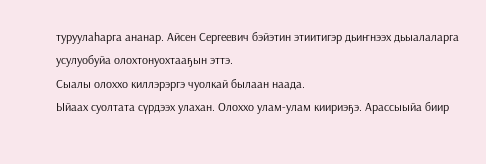туруулаһарга ананар. Айсен Сергеевич бэйэтин этиитигэр дьиҥнээх дьыалаларга усулуобуйа олохтонуохтааҕын эттэ.
Сыалы олоххо киллэрэргэ чуолкай былаан наада.
Ыйаах суолтата сүрдээх улахан. Олоххо улам-улам киириэҕэ. Арассыыйа биир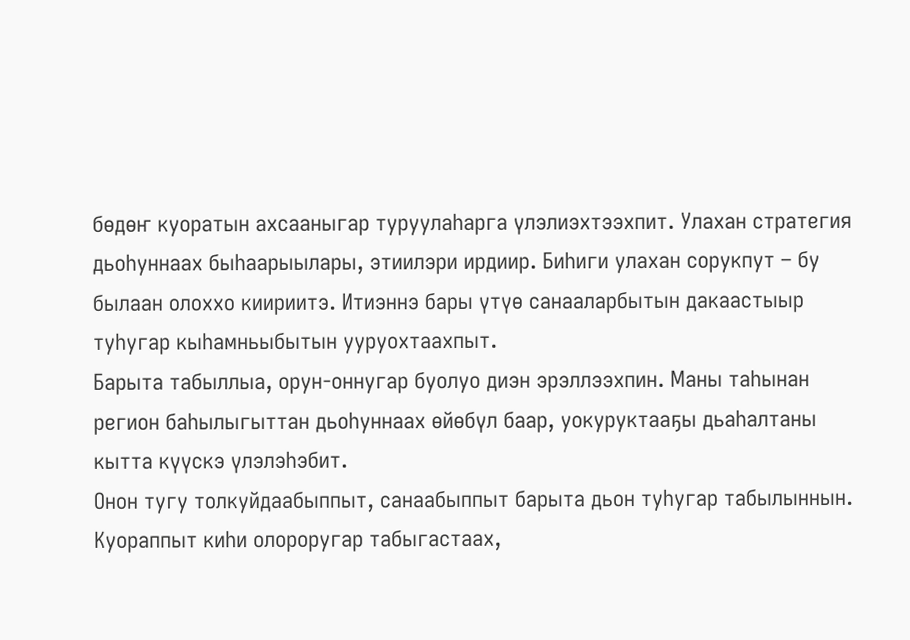бөдөҥ куоратын ахсааныгар туруулаһарга үлэлиэхтээхпит. Улахан стратегия дьоһуннаах быһаарыылары, этиилэри ирдиир. Биһиги улахан сорукпут – бу былаан олоххо киириитэ. Итиэннэ бары үтүө санааларбытын дакаастыыр туһугар кыһамньыбытын ууруохтаахпыт.
Барыта табыллыа, орун-оннугар буолуо диэн эрэллээхпин. Маны таһынан регион баһылыгыттан дьоһуннаах өйөбүл баар, уокуруктааҕы дьаһалтаны кытта күүскэ үлэлэһэбит.
Онон тугу толкуйдаабыппыт, санаабыппыт барыта дьон туһугар табылыннын. Куораппыт киһи олороругар табыгастаах,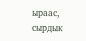ыраас, сырдык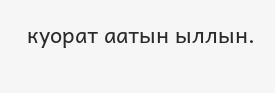куорат аатын ыллын.